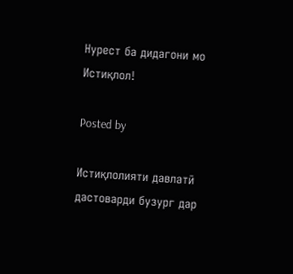Нурест ба дидагони мо Истиқлол!

Posted by

Истиқлолияти давлатӣ дастоварди бузург дар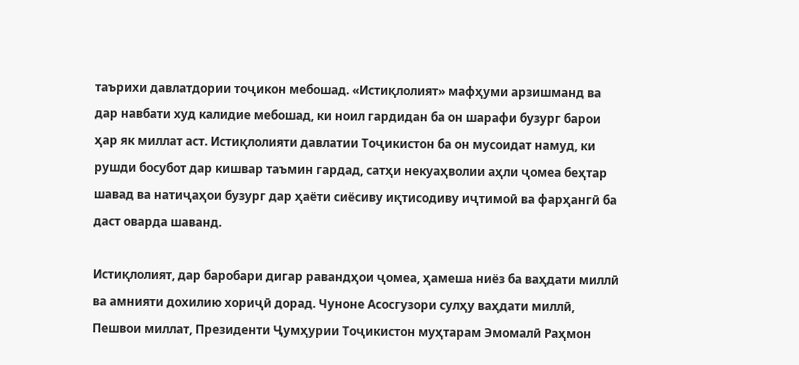таърихи давлатдории тоҷикон мебошад. «Истиқлолият» мафҳуми арзишманд ва дар навбати худ калидие мебошад, ки ноил гардидан ба он шарафи бузург барои ҳар як миллат аст. Истиқлолияти давлатии Тоҷикистон ба он мусоидат намуд, ки рушди босубот дар кишвар таъмин гардад, сатҳи некуаҳволии аҳли ҷомеа беҳтар шавад ва натиҷаҳои бузург дар ҳаёти сиёсиву иқтисодиву иҷтимоӣ ва фарҳангӣ ба даст оварда шаванд.

Истиқлолият, дар баробари дигар равандҳои ҷомеа, ҳамеша ниёз ба ваҳдати миллӣ ва амнияти дохилию хориҷӣ дорад. Чуноне Асосгузори сулҳу ваҳдати миллӣ, Пешвои миллат, Президенти Ҷумҳурии Тоҷикистон муҳтарам Эмомалӣ Раҳмон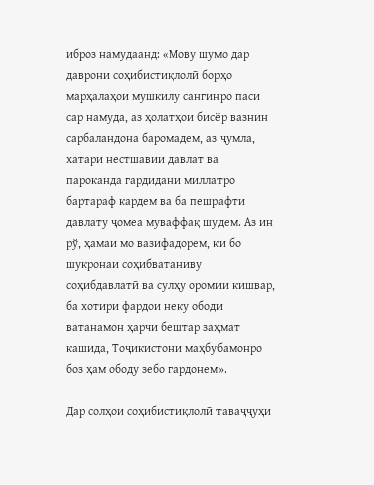иброз намудаанд: «Мову шумо дар даврони соҳибистиқлолӣ борҳо марҳалаҳои мушкилу сангинро паси сар намуда, аз ҳолатҳои бисёр вазнин сарбаландона баромадем, аз ҷумла, хатари нестшавии давлат ва пароканда гардидани миллатро бартараф кардем ва ба пешрафти давлату ҷомеа муваффақ шудем. Аз ин рў, ҳамаи мо вазифадорем, ки бо шукронаи соҳибватаниву соҳибдавлатӣ ва сулҳу оромии кишвар, ба хотири фардои неку ободи ватанамон ҳарчи бештар заҳмат кашида, Тоҷикистони маҳбубамонро боз ҳам ободу зебо гардонем».

Дар солҳои соҳибистиқлолӣ таваҷҷуҳи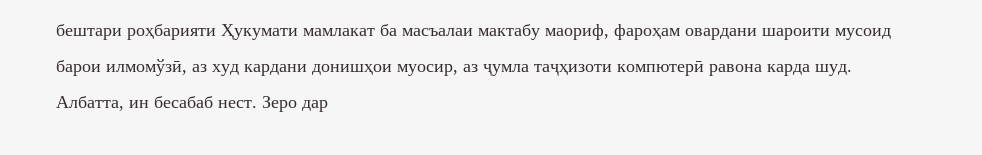бештари роҳбарияти Ҳукумати мамлакат ба масъалаи мактабу маориф, фароҳам овардани шароити мусоид барои илмомўзӣ, аз худ кардани донишҳои муосир, аз ҷумла таҷҳизоти компютерӣ равона карда шуд. Албатта, ин бесабаб нест. Зеро дар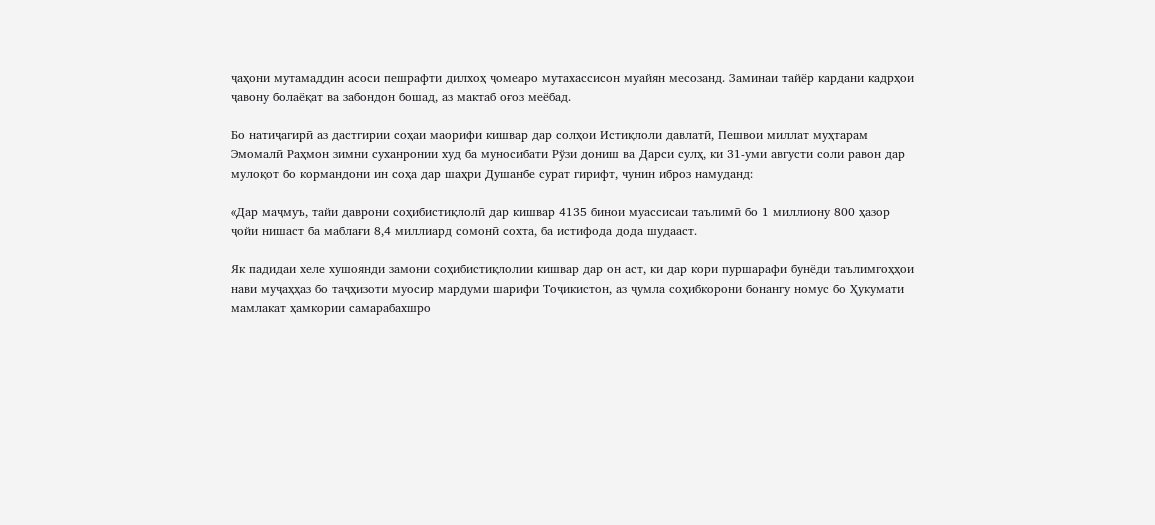ҷаҳони мутамаддин асоси пешрафти дилхоҳ ҷомеаро мутахассисон муайян месозанд. Заминаи тайёр кардани кадрҳои ҷавону болаёқат ва забондон бошад, аз мактаб оғоз меёбад.

Бо натиҷагирӣ аз дастгирии соҳаи маорифи кишвар дар солҳои Истиқлоли давлатӣ, Пешвои миллат муҳтарам Эмомалӣ Раҳмон зимни суханронии худ ба муносибати Рўзи дониш ва Дарси сулҳ, ки 31-уми августи соли равон дар мулоқот бо кормандони ин соҳа дар шаҳри Душанбе сурат гирифт, чунин иброз намуданд:

«Дар маҷмуъ, тайи даврони соҳибистиқлолӣ дар кишвар 4135 бинои муассисаи таълимӣ бо 1 миллиону 800 ҳазор ҷойи нишаст ба маблағи 8,4 миллиард сомонӣ сохта, ба истифода дода шудааст.

Як падидаи хеле хушоянди замони соҳибистиқлолии кишвар дар он аст, ки дар кори пуршарафи бунёди таълимгоҳҳои нави муҷаҳҳаз бо таҷҳизоти муосир мардуми шарифи Тоҷикистон, аз ҷумла соҳибкорони бонангу номус бо Ҳукумати мамлакат ҳамкории самарабахшро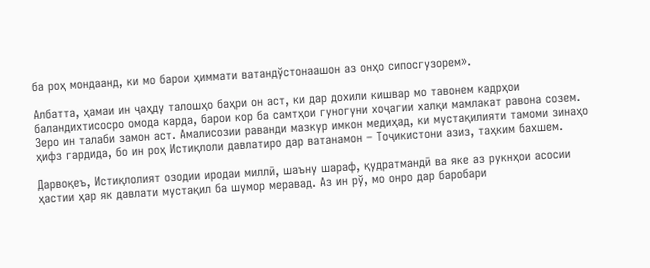ба роҳ мондаанд, ки мо барои ҳиммати ватандўстонаашон аз онҳо сипосгузорем».

Албатта, ҳамаи ин ҷаҳду талошҳо баҳри он аст, ки дар дохили кишвар мо тавонем кадрҳои баландихтисосро омода карда, барои кор ба самтҳои гуногуни хоҷагии халқи мамлакат равона созем. Зеро ин талаби замон аст. Амалисозии раванди мазкур имкон медиҳад, ки мустақилияти тамоми зинаҳо ҳифз гардида, бо ин роҳ Истиқлоли давлатиро дар ватанамон – Тоҷикистони азиз, таҳким бахшем.

Дарвоқеъ, Истиқлолият озодии иродаи миллӣ, шаъну шараф, қудратмандӣ ва яке аз рукнҳои асосии ҳастии ҳар як давлати мустақил ба шумор меравад. Аз ин рў, мо онро дар баробари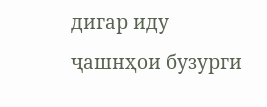дигар иду ҷашнҳои бузурги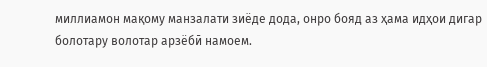миллиамон мақому манзалати зиёде дода, онро бояд аз ҳама идҳои дигар болотару волотар арзёбӣ намоем.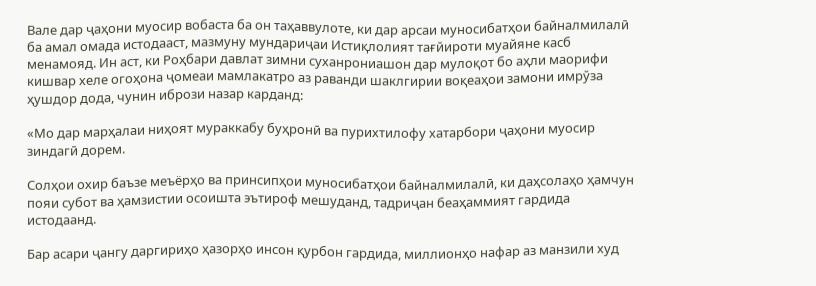Вале дар ҷаҳони муосир вобаста ба он таҳаввулоте, ки дар арсаи муносибатҳои байналмилалӣ ба амал омада истодааст, мазмуну мундариҷаи Истиқлолият тағйироти муайяне касб менамояд. Ин аст, ки Роҳбари давлат зимни суханрониашон дар мулоқот бо аҳли маорифи кишвар хеле огоҳона ҷомеаи мамлакатро аз раванди шаклгирии воқеаҳои замони имрўза ҳушдор дода, чунин ибрози назар карданд:

«Мо дар марҳалаи ниҳоят мураккабу буҳронӣ ва пурихтилофу хатарбори ҷаҳони муосир зиндагӣ дорем.

Солҳои охир баъзе меъёрҳо ва принсипҳои муносибатҳои байналмилалӣ, ки даҳсолаҳо ҳамчун пояи субот ва ҳамзистии осоишта эътироф мешуданд, тадриҷан беаҳаммият гардида истодаанд.

Бар асари ҷангу даргириҳо ҳазорҳо инсон қурбон гардида, миллионҳо нафар аз манзили худ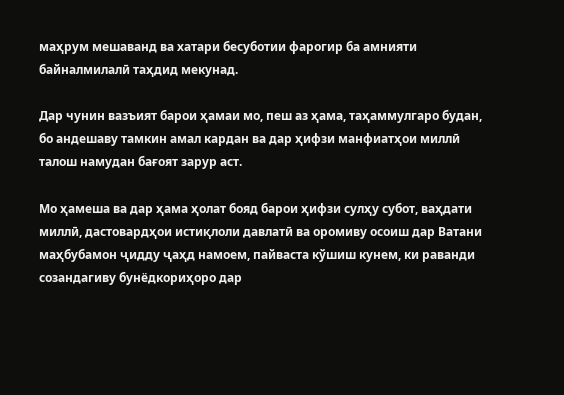маҳрум мешаванд ва хатари бесуботии фарогир ба амнияти байналмилалӣ таҳдид мекунад.

Дар чунин вазъият барои ҳамаи мо, пеш аз ҳама, таҳаммулгаро будан, бо андешаву тамкин амал кардан ва дар ҳифзи манфиатҳои миллӣ талош намудан бағоят зарур аст.

Мо ҳамеша ва дар ҳама ҳолат бояд барои ҳифзи сулҳу субот, ваҳдати миллӣ, дастовардҳои истиқлоли давлатӣ ва оромиву осоиш дар Ватани маҳбубамон ҷидду ҷаҳд намоем, пайваста кўшиш кунем, ки раванди созандагиву бунёдкориҳоро дар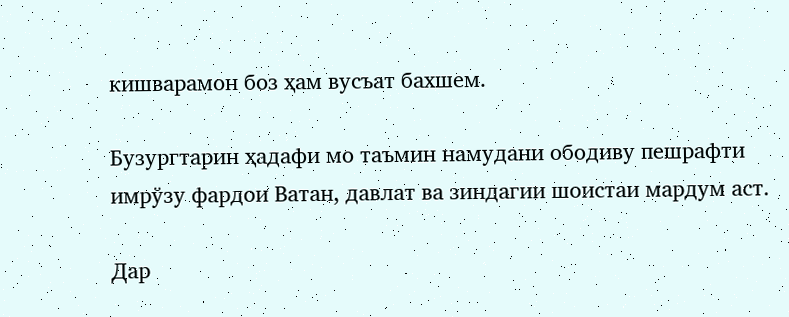кишварамон боз ҳам вусъат бахшем.

Бузургтарин ҳадафи мо таъмин намудани ободиву пешрафти имрўзу фардои Ватан, давлат ва зиндагии шоистаи мардум аст.

Дар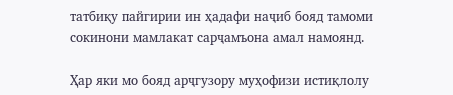татбиқу пайгирии ин ҳадафи наҷиб бояд тамоми сокинони мамлакат сарҷамъона амал намоянд.

Ҳар яки мо бояд арҷгузору муҳофизи истиқлолу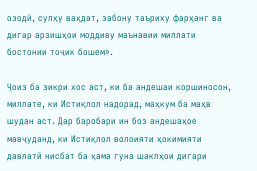озодӣ, сулҳу ваҳдат, забону таъриху фарҳанг ва дигар арзишҳои моддиву маънавии миллати бостонии тоҷик бошем».

Ҷоиз ба зикри хос аст, ки ба андешаи коршиносон, миллате, ки Истиқлол надорад, маҳкум ба маҳв шудан аст. Дар баробари ин боз андешаҳое мавҷуданд, ки Истиқлол волоияти ҳокимияти давлатӣ нисбат ба ҳама гуна шаклҳои дигари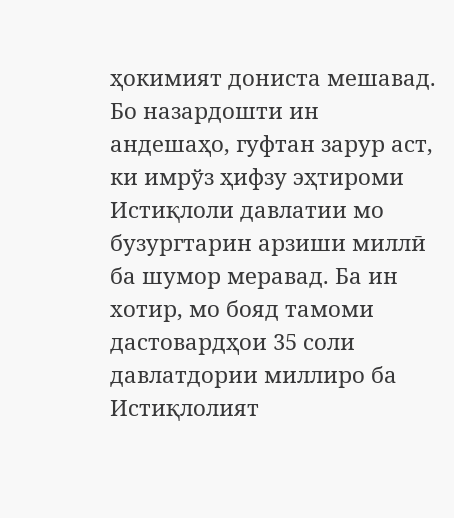ҳокимият дониста мешавад. Бо назардошти ин андешаҳо, гуфтан зарур аст, ки имрўз ҳифзу эҳтироми Истиқлоли давлатии мо бузургтарин арзиши миллӣ ба шумор меравад. Ба ин хотир, мо бояд тамоми дастовардҳои 35 соли давлатдории миллиро ба Истиқлолият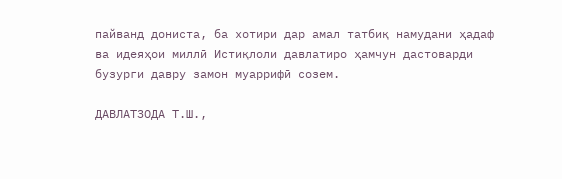пайванд дониста, ба хотири дар амал татбиқ намудани ҳадаф ва идеяҳои миллӣ Истиқлоли давлатиро ҳамчун дастоварди бузурги давру замон муаррифӣ созем.

ДАВЛАТЗОДА Т.Ш.,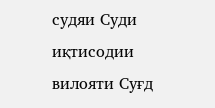судяи Суди иқтисодии вилояти Суғд